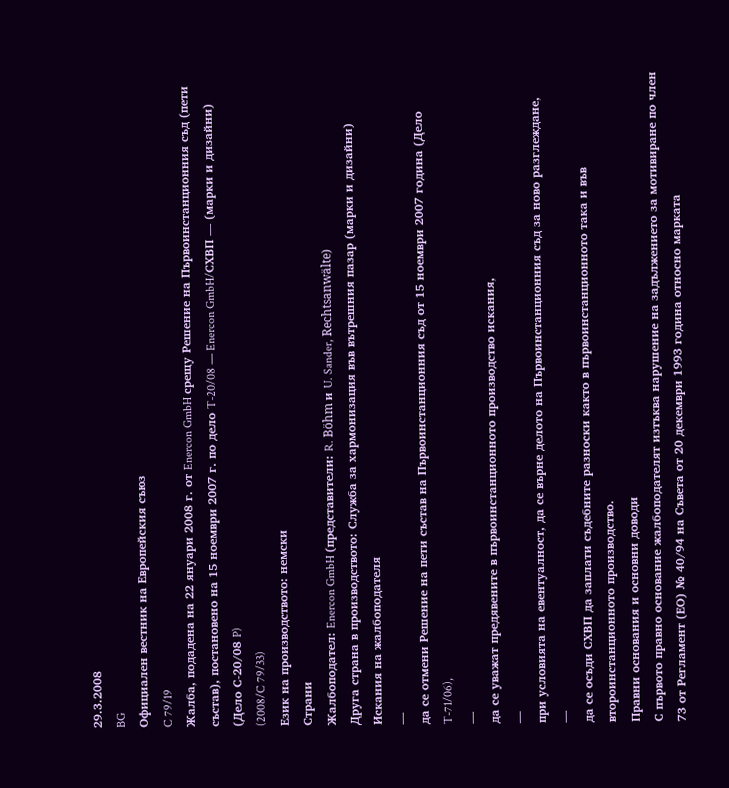29.3.2008
BG
Официален вестник на Европейския съюз
C 79/19
Жалба, подадена на 22 януари 2008 г. от Enercon GmbH срещу Решение на Първоинстанционния съд (пети състав), постановено на 15 ноември 2007 г. по дело T-20/08 — Enercon GmbH/СХВП — (марки и дизайни)
(Дело С-20/08 P)
(2008/C 79/33)
Език на производството: немски
Страни
Жалбоподател: Enercon GmbH (представители: R. Böhm и U. Sander, Rechtsanwälte)
Друга страна в производството: Служба за хармонизация във вътрешния пазар (марки и дизайни)
Искания на жалбоподателя
—
да се отмени Решение на пети състав на Първоинстанционния съд от 15 ноември 2007 година (Дело T-71/06),
—
да се уважат предявените в първоинстанционното производство искания,
—
при условията на евентуалност, да се върне делото на Първоинстанционния съд за ново разглеждане,
—
да се осъди СХВП да заплати съдебните разноски както в първоинстанционното така и във второинстанционното производство.
Правни основания и основни доводи
С първото правно основание жалбоподателят изтъква нарушение на задължението за мотивиране по член 73 от Регламент (ЕО) № 40/94 на Съвета от 20 декември 1993 година относно марката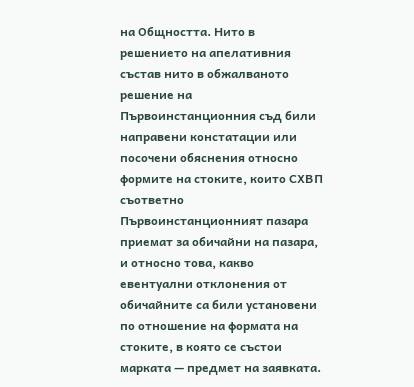на Общността. Нито в решението на апелативния състав нито в обжалваното решение на Първоинстанционния съд били направени констатации или посочени обяснения относно формите на стоките, които СХВП съответно Първоинстанционният пазара приемат за обичайни на пазара, и относно това, какво евентуални отклонения от обичайните са били установени по отношение на формата на стоките, в която се състои марката — предмет на заявката.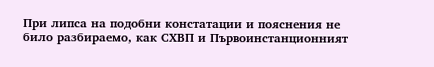При липса на подобни констатации и пояснения не било разбираемо, как СХВП и Първоинстанционният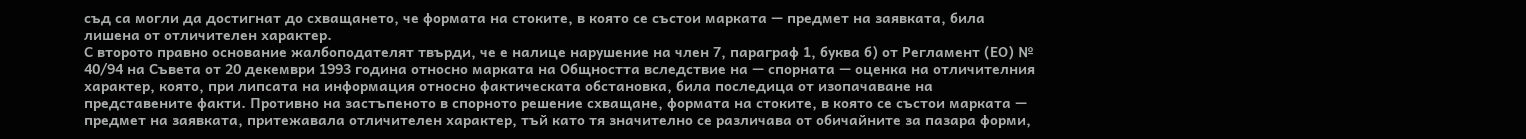съд са могли да достигнат до схващането, че формата на стоките, в която се състои марката — предмет на заявката, била лишена от отличителен характер.
С второто правно основание жалбоподателят твърди, че е налице нарушение на член 7, параграф 1, буква б) от Регламент (ЕО) № 40/94 на Съвета от 20 декември 1993 година относно марката на Общността вследствие на — спорната — оценка на отличителния характер, която, при липсата на информация относно фактическата обстановка, била последица от изопачаване на представените факти. Противно на застъпеното в спорното решение схващане, формата на стоките, в която се състои марката — предмет на заявката, притежавала отличителен характер, тъй като тя значително се различава от обичайните за пазара форми,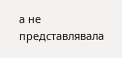а не представлявала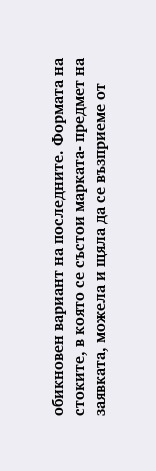обикновен вариант на последните. Формата на стоките, в която се състои марката- предмет на заявката, можела и щяла да се възприеме от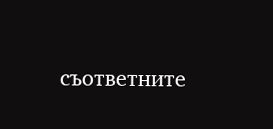съответните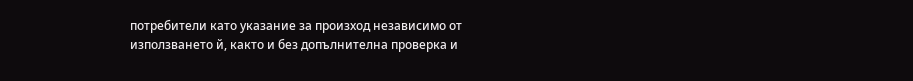потребители като указание за произход независимо от използването й, както и без допълнителна проверка и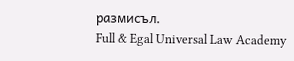размисъл.
Full & Egal Universal Law Academy